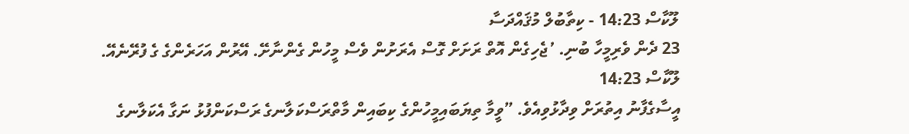ލޫކާސް 14:23 - ކިތާބުލް މުޤައްދަސާ
23 ދެން ވެރިމީހާ ބުނި. ’ޖެހިގެން އޮތް ރަށަށް ގޮސް އެރަށުން ވެސް މީހުން ގެންނާށޭ. އޭރުން އަހަރެންގެ ގެ ފުރޭނެއޭ.
ލޫކާސް 14:23
އީސާގެފާނު އިތުރަށް ވިދާޅުވިއެވެ. ”ވީމާ ތިޔަބައިމީހުންގެ ކިބައިން މާތްރަސްކަލާނގެ ރަސްކަންފުޅު ނަގާ އެކަލާނގެ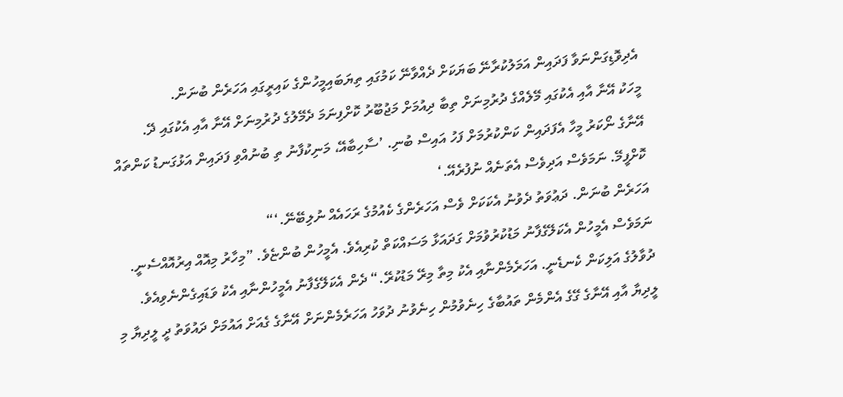އެދިވޮޑިގަންނަވާ ފަދައިން އަމަލުކުރާނޭ ބަޔަކަށް ދެއްވާނޭ ކަމުގައި ތިޔަބައިމީހުންގެ ކައިރީގައި އަހަރެން ބުނަން.
މީހަކު އޭނާ އާއި އެކުގައި މޭލެއްގެ ދުރުމިނަށް ތިބާ ދިއުމަށް މަޖުބޫރު ކޮށްފިނަމަ ދެމޭލުގެ ދުރުމިނަށް އޭނާ އާއި އެކުގައި ދޭ.
އޭނާގެ ނޯކަރު މީހާ އެފަދައިން ކަންކުރުމަށް ފަހު އައިސް ބުނި. ’ސާހިބާއޭ، މަނިކުފާނު ތި ބުނުއްވި ފަދައިން އަޅުގަނޑު ކަންތައް ކޮށްފީމޭ. ނަމަވެސް އަދިވެސް އެތަނެއް ނުފުރެއޭ.‘
އަހަރެން ބުނަން. ދަޢުވަތު ދެވުނު އެކަކަށް ވެސް އަހަރެންގެ ކެއުމުގެ ރަހައެއް ނުލިބޭނޭ.‘“
ނަމަވެސް އެމީހުން އެކަލޭގެފާނު މަޑުކުރުވުމަށް ގަދައަޅާ މަސައްކަތް ކުރިއެވެ. އެމީހުން ބުންޏެވެ. ”މިހާރު މިއޮއް އިރުއޮއްސެނީ. ދުވާލުގެ އަލިކަން ކެނޑެނީ. އަހަރެމެންނާއި އެކު މިތާ މިރޭ މަޑުކުރޭ.“ ދެން އެކަލޭގެފާނު އެމީހުންނާއި އެކު ވަޑައިގެންނެވިއެވެ.
ލީދިޔާ އާއި އޭނާގެ ގޭގެ އެންމެން ތައުބާގެ ހިނެވުމުން ހިނެވުނު ދުވަހު އަހަރެމެންނަށް އޭނާގެ ގެއަށް އައުމަށް ދައުވަތު ދީ ލީދިޔާ މި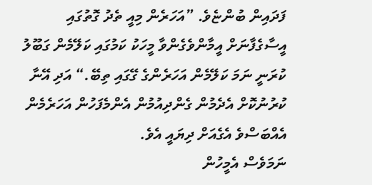ފަދައިން ބުންޏެވެ. ”އަހަރެން މިއީ ތެދު ގޮތުގައި އީސާގެފާނަށް އީމާންވެގެންވާ މީހަކު ކަމުގައި ކަލޭމެން ގަބޫލު ކުރަނީ ނަމަ ކަލޭމެން އަހަރެންގެ ގޭގައި ތިބޭ.“ އަދި އޭނާ ކުރުނުކޮށް އެދެމުން ގެންދިއުމުން އެންމެފަހުން އަހަރެމެން އެއްބަސްވެ އެގެއަށް ދިޔައީ އެވެ.
ނަމަވެސް އެމީހުން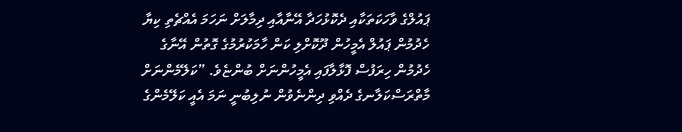ޕައުލްގެ ވާހަކަތަކާއި ދެކޮޅުހަދާ އޭނާއާއި ދިމާލަށް ނަހަމަ އެއްޗެތި ކިޔާ ހެދުމުން ޕައުލް އެމީހުން ދޫކޮށްލި ކަން ހާމަކުރުމުގެ ގޮތުން އޭނާގެ ހެދުމުން ހިރަފުސް ފޮޅާލާފައި އެމީހުންނަށް ބުންޏެވެ. ”ކަލޭމެންނަށް މާތްރަސްކަލާނގެ ދެއްވި ދިންނެވުން ނުލިބުނީ ނަމަ އެއީ ކަލޭމެންގެ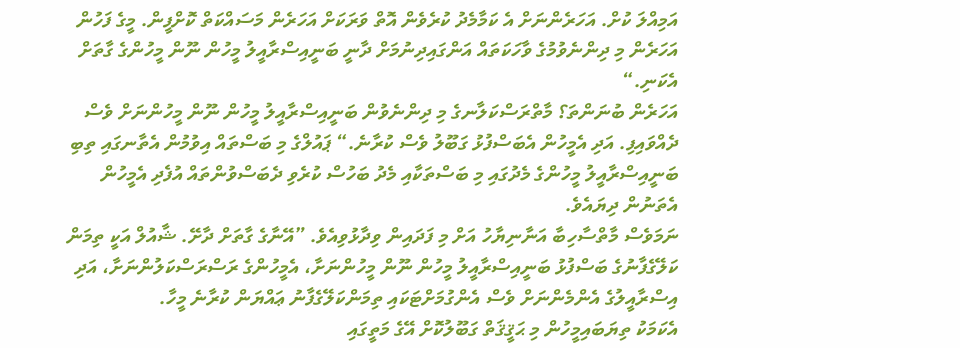އަމިއްލަ ކުށް. އަހަރެންނަށް އެ ކަމާމެދު ކުރެވެން އޮތް ވަރަކަށް އަހަރެން މަސައްކަތް ކޮށްފީން. މީގެ ފަހުން އަހަރެން މި ދިންނެވުމުގެ ވާހަކަތައް އަންގައިދިނުމަށް ދާނީ ބަނީއިސްރާއީލު މީހުން ނޫން މީހުންގެ ގާތަށް އެކަނި.“
އަހަރެން ބުނަންތަ؟ މާތްރަސްކަލާނގެ މި ދިންނެވުން ބަނީއިސްރާއީލު މީހުން ނޫން މީހުންނަށް ވެސް ދެއްވައިފި. އަދި އެމީހުން އެބަސްފުޅު ގަބޫލު ވެސް ކުރާނެ.“ ޕައުލްގެ މި ބަސްތައް އިވުމުން އެތާނގައި ތިބި ބަނީއިސްރާއީލު މީހުންގެ މެދުގައި މި ބަސްތަކާއި މެދު ބަހުސް ކުރެވި ދެބަސްވުންތައް އުފެދި އެމީހުން އެތަނުން ދިޔައެވެ.
ނަމަވެސް މާތްސާހިބާ އަނާނިޔާހު އަށް މި ފަދައިން ވިދާޅުވިއެވެ. ”އޭނާގެ ގާތަށް ދާށޭ. ޝާއުލް އަކީ ތިމަން ކަލޭގެފާނުގެ ބަސްފުޅު ބަނީއިސްރާއީލު މީހުން ނޫން މީހުންނަށާ، އެމީހުންގެ ރަސްރަސްކަލުންނަށާ، އަދި އިސްރާއީލުގެ އެންމެންނަށް ވެސް އެންގުމަށްޓަކައި ތިމަންކަލޭގެފާނު ޢައްޔަން ކުރާނެ މީހާ.
އެކަމަކު ތިޔަބައިމީހުން މި ޙަޤީޤަތް ގަބޫލުކޮށް އޭގެ މަތީގައި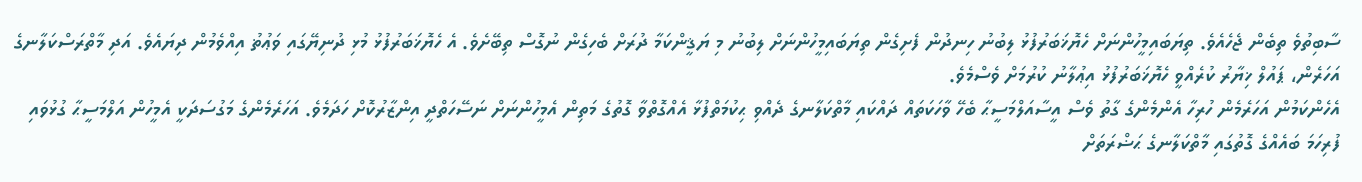ސާބިތުވެ ތިބެން ޖެހެއެވެ. ތިޔަބައިމީހުންނަށް ހެޔޮޚަބަރުފުޅު ލިބުނު ހިނދުން ފެށިގެން ތިޔަބައިމީހުންނަށް ލިބުނު މި ޔަޤީންކަމާ ދުރަށް ބެހިގެން ނުގޮސް ތިބޭށެވެ. އެ ހެޔޮޚަބަރުފުޅު މުޅި ދުނިޔޭގައި ވަޢުޡު އިއްވެމުން ދިޔައެވެ. އަދި މާތްރަސްކަލާނގެ އަހަރެން، ޕައުލް ޚިޔާރު ކުރެއްވީ ހެޔޮޚަބަރުފުޅު އިޢުލާނު ކުރުމަށް ވެސްމެވެ.
އެހެންކަމުން އަހަރެމެން ހުރިހާ އެންމެންގެ ގާތު ވެސް އީސާއަލްމަސީޙާ ބެހޭ ވާހަކަތައް ދައްކައި މާތްކަލާނގެ ދެއްވި ޙިކުމަތްފުޅާ އެއްގޮތްވާ ގޮތުގެ މަތިން އެމީހުންނަށް ނަސޭހަތްދީ އިންޒާރުކޮށް ހަދަމެވެ. އަހަރެމެންގެ މަގުސަދަކީ އެމީހުން އަލްމަސީޙާ ގުޅުވައި ފުރިހަމަ ބައެއްގެ ގޮތުގައި މާތްކަލާނގެ ޙަޟްރަތަށް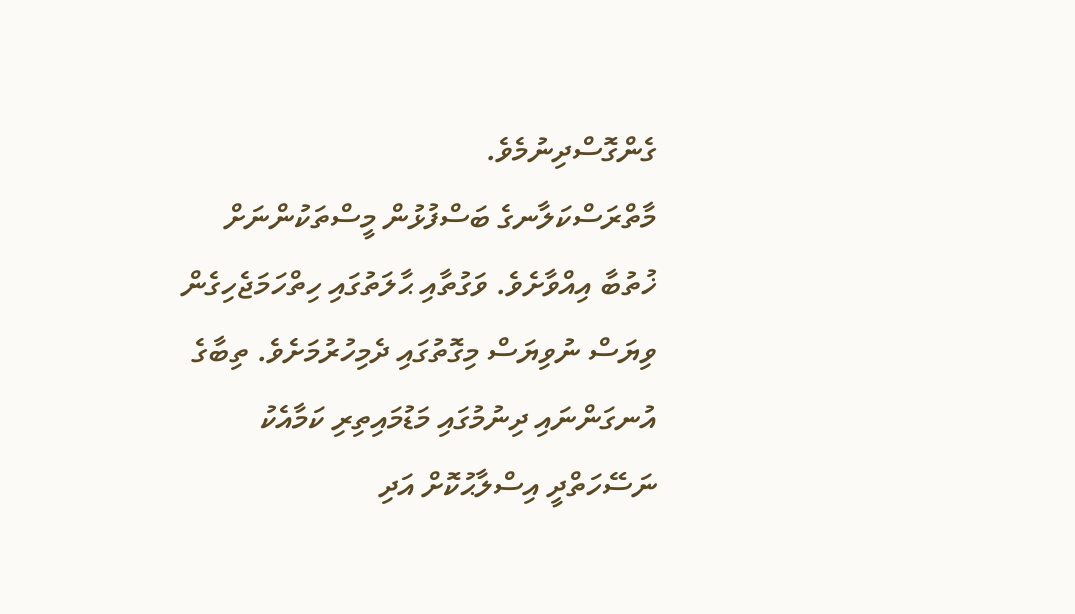ގެންގޮސްދިނުމެވެ.
މާތްރަސްކަލާނގެ ބަސްފުޅުން މީސްތަކުންނަށް ޚުތުބާ އިއްވާށެވެ. ވަގުތާއި ޙާލަތުގައި ހިތްހަމަޖެހިގެން ވިޔަސް ނުވިޔަސް މިގޮތުގައި ދެމިހުރުމަށެވެ. ތިބާގެ އުނގަންނައި ދިނުމުގައި މަޑުމައިތިރި ކަމާއެކު ނަސޭހަތްދީ އިސްލާޙުކޮށް އަދި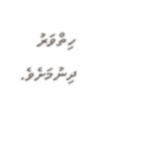ހިތްވަރު ދިނުމަށެވެ.